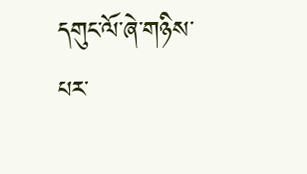དགུང་ལོ་ཞེ་གཉིས་པར་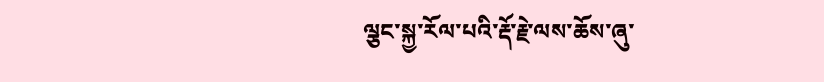ལྕང་སྐྱ་རོལ་པའི་རྡོ་རྗེ་ལས་ཆོས་ཞུ་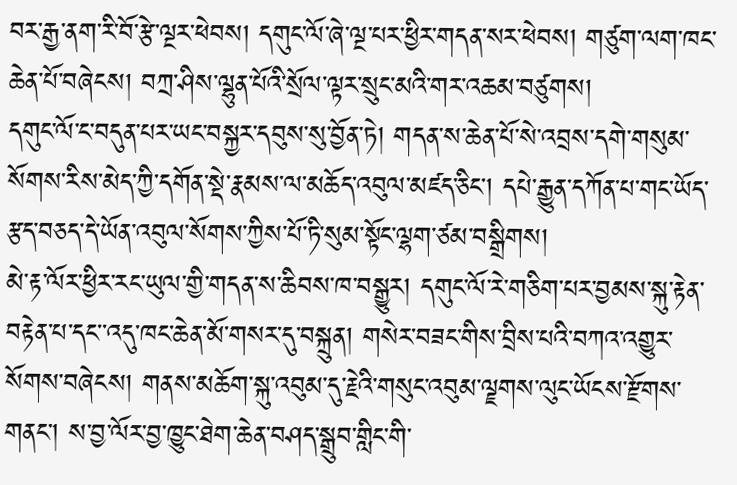བར་རྒྱ་ནག་རི་བོ་རྩེ་ལྔར་ཕེབས། དགུང་ལོ་ཞེ་ལྔ་པར་ཕྱིར་གདན་སར་ཕེབས། གཙུག་ལག་ཁང་ཆེན་པོ་བཞེངས། བཀྲ་ཤིས་ལྷུན་པོའི་སྲོལ་ལྟར་སྲུང་མའི་གར་འཆམ་བཙུགས།
དགུང་ལོ་ང་བདུན་པར་ཡང་བསྐྱར་དབུས་སུ་བྱོན་ཏེ། གདན་ས་ཆེན་པོ་སེ་འབྲས་དགེ་གསུམ་སོགས་རིས་མེད་ཀྱི་དགོན་སྡེ་རྣམས་ལ་མཆོད་འབུལ་མཛད་ཅིང་། དཔེ་རྒྱུན་དཀོན་པ་གང་ཡོད་རྩད་བཅད་དེ་ཡོན་འབུལ་སོགས་ཀྱིས་པོ་ཏི་སུམ་སྟོང་ལྷག་ཙམ་བསྒྲིགས།
མེ་རྟ་ལོར་ཕྱིར་རང་ཡུལ་གྱི་གདན་ས་ཆིབས་ཁ་བསྒྱུར། དགུང་ལོ་རེ་གཅིག་པར་བྱམས་སྐུ་རྟེན་བརྟེན་པ་དང་་འདུ་ཁང་ཆེན་མོ་གསར་དུ་བསྐྲུན། གསེར་བཟང་གིས་བྲིས་པའི་བཀའ་འགྱུར་སོགས་བཞེངས། གནས་མཆོག་སྐུ་འབུམ་དུ་རྗེའི་གསུང་འབུམ་ལྗགས་ལུང་ཡོངས་རྫོགས་གནང་། ས་བྱ་ལོར་བྱ་ཁྱུང་ཐེག་ཆེན་བཤད་སྒྲུབ་གླིང་གི་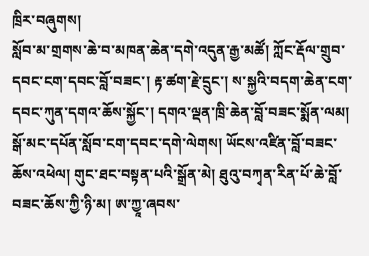ཁྲིར་བཞུགས།
སློབ་མ་གྲགས་ཆེ་བ་མཁན་ཆེན་དགེ་འདུན་རྒྱ་མཚོ། ཀློང་རྡོལ་གྲུབ་དབང་ངག་དབང་བློ་བཟང་། རྟ་ཚག་རྗེ་དྲུང་། ས་སྐྱའི་བདག་ཆེན་ངག་དབང་ཀུན་དགའ་ཆོས་སྐྱོང་། དགའ་ལྡན་ཁྲི་ཆེན་བློ་བཟང་སྨོན་ལམ། སྒོ་མང་དཔོན་སློབ་ངག་དབང་དགེ་ལེགས། ཡོངས་འཛིན་བློ་བཟང་ཆོས་འཕེལ། གུང་ཐང་བསྟན་པའི་སྒྲོན་མེ། ཐུའུ་བཀྭན་རིན་པོ་ཆེ་བློ་བཟང་ཆོས་ཀྱི་ཉི་མ། ཨ་ཀྱཱ་ཞབས་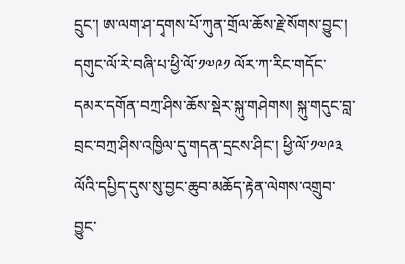དྲུང་། ཨ་ལག་ཤ་དྭགས་པོ་ཀུན་གྲོལ་ཆོས་རྗེ་སོགས་བྱུང་།
དགུང་ལོ་རེ་བཞི་པ་ཕྱི་ལོ་༡༧༩༡ ལོར་ཀ་རིང་གདོང་དམར་དགོན་བཀྲ་ཤིས་ཆོས་སྡེར་སྐུ་གཤེགས། སྐུ་གདུང་བླ་བྲང་བཀྲ་ཤིས་འཁྱིལ་དུ་གདན་དྲངས་ཤིང་། ཕྱི་ལོ་༡༧༩༣ ལོའི་དཔྱིད་དུས་སུ་བྱང་ཆུབ་མཆོད་རྟེན་ལེགས་འགྲུབ་བྱུང་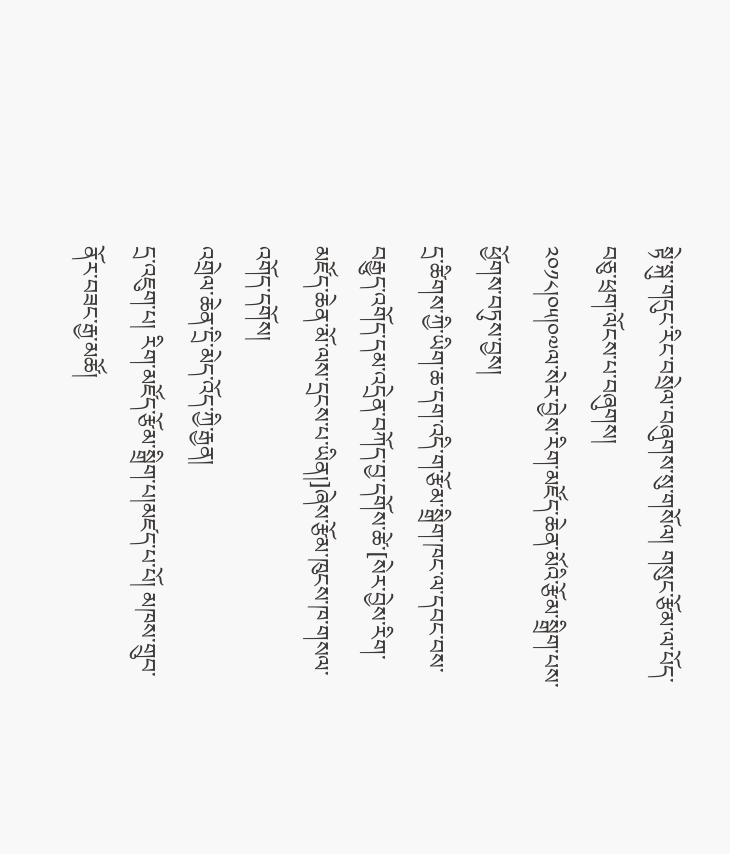སྟེ་སྐུ་གདུང་རིང་བསྲེལ་བཞུགས་སུ་གསོལ། གསུང་རྩོམ་ལ་པོད་བཅུ་ཕྲག་ལོངས་པ་བཞུགས།
༢༠༡༨།༠༥།༠༧ལ་སེར་བྱེས་རིག་མཛོད་ཆེན་མོའི་རྩོམ་སྒྲིག་པས་ཕྱོགས་བཏུས་བྱས།
དྲ་ཚིགས་ཀྱི་ཡིག་ཆ་དག་འདི་ག་རྩོམ་སྒྲིག་ཁང་ལ་དབང་བས་བརྒྱུད་འགོད་དམ་འདྲེན་བཀོད་བྱ་དགོས་ཚེ་[སེར་བྱེས་རིག་མཛོད་ཆེན་མོ་ལས་དྲངས་པ་ཡིན།]ཞེས་རྩོམ་ཁུངས་ཁ་གསལ་འགོད་དགོས།
འགྲེལ་ཆེན་དྲི་མེད་འོད་ཀྱི་རྒྱན།
དྲ་འཇུག་པ། རིག་མཛོད་རྩོམ་སྒྲིག་པ།མཛད་པ་པོ། མཁས་གྲུབ་ནོར་བཟང་རྒྱ་མཚོ།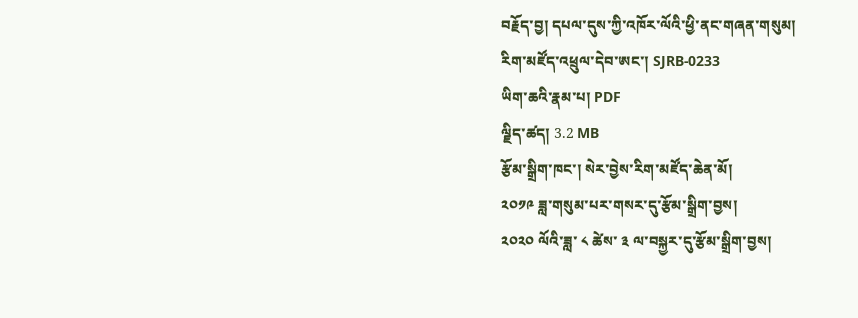བརྗོད་བྱ། དཔལ་དུས་ཀྱི་འཁོར་ལོའི་ཕྱི་ནང་གཞན་གསུམ།
རིག་མཛོད་འཕྲུལ་དེབ་ཨང་། SJRB-0233
ཡིག་ཆའི་རྣམ་པ། PDF
ལྗིད་ཚད། 3.2 MB
རྩོམ་སྒྲིག་ཁང་། སེར་བྱེས་རིག་མཛོད་ཆེན་མོ།
༢༠༡༩ ཟླ་གསུམ་པར་གསར་དུ་རྩོམ་སྒྲིག་བྱས།
༢༠༢༠ ལོའི་ཟླ་ ༨ ཚེས་ ༣ ལ་བསྐྱར་དུ་རྩོམ་སྒྲིག་བྱས།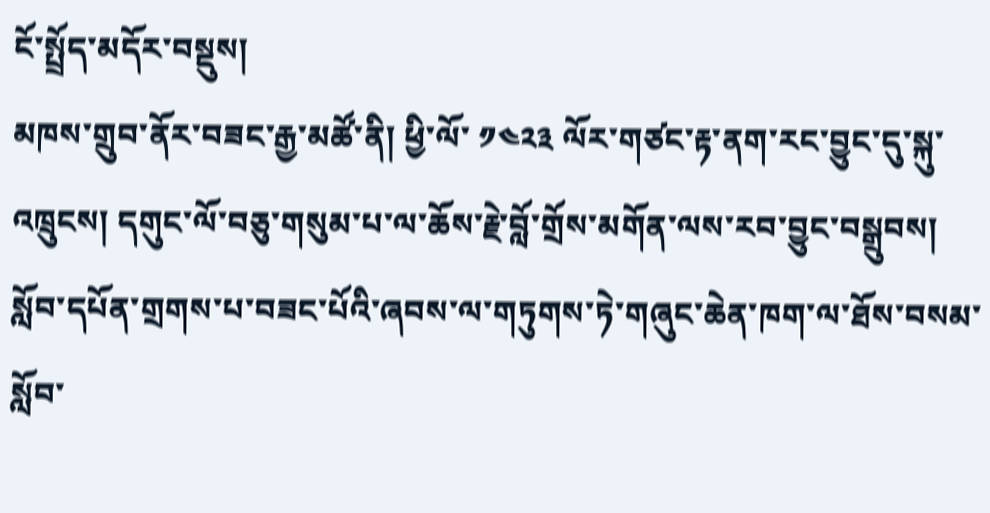ངོ་སྤྲོད་མདོར་བསྡུས།
མཁས་གྲུབ་ནོར་བཟང་རྒྱ་མཚོ་ནི། ཕྱི་ལོ་ ༡༤༢༣ ལོར་གཙང་རྟ་ནག་རང་བྱུང་དུ་སྐུ་འཁྲུངས། དགུང་ལོ་བཅུ་གསུམ་པ་ལ་ཆོས་རྗེ་བློ་གྲོས་མགོན་ལས་རབ་བྱུང་བསྒྲུབས། སློབ་དཔོན་གྲགས་པ་བཟང་པོའི་ཞབས་ལ་གཏུགས་ཏེ་གཞུང་ཆེན་ཁག་ལ་ཐོས་བསམ་སློབ་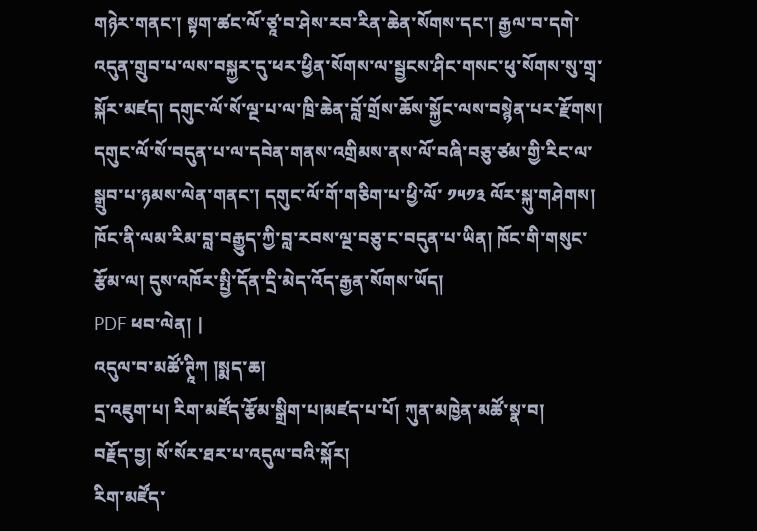གཉེར་གནང་། སྟག་ཚང་ལོ་ཙཱ་བ་ཤེས་རབ་རིན་ཆེན་སོགས་དང་། རྒྱལ་བ་དགེ་འདུན་གྲུབ་པ་ལས་བསྐྱར་དུ་ཕར་ཕྱིན་སོགས་ལ་སྦྱངས་ཤིང་གསང་ཕུ་སོགས་སུ་གྲྭ་སྐོར་མཛད། དགུང་ལོ་སོ་ལྔ་པ་ལ་ཁྲི་ཆེན་བློ་གྲོས་ཆོས་སྐྱོང་ལས་བསྙེན་པར་རྫོགས། དགུང་ལོ་སོ་བདུན་པ་ལ་དབེན་གནས་འགྲིམས་ནས་ལོ་བཞི་བཅུ་ཙམ་གྱི་རིང་ལ་སྒྲུབ་པ་ཉམས་ལེན་གནང་། དགུང་ལོ་གོ་གཅིག་པ་ཕྱི་ལོ་ ༡༥༡༣ ལོར་སྐུ་གཤེགས། ཁོང་ནི་ལམ་རིམ་བླ་བརྒྱུད་ཀྱི་བླ་རབས་ལྔ་བཅུ་ང་བདུན་པ་ཡིན། ཁོང་གི་གསུང་རྩོམ་ལ། དུས་འཁོར་སྤྱི་དོན་དྲི་མེད་འོད་རྒྱན་སོགས་ཡོད།
PDF ཕབ་ལེན། |
འདུལ་བ་མཚོ་ཊཱིཀ །སྨད་ཆ།
དྲ་འཇུག་པ། རིག་མཛོད་རྩོམ་སྒྲིག་པ།མཛད་པ་པོ། ཀུན་མཁྱེན་མཚོ་སྣ་བ།
བརྗོད་བྱ། སོ་སོར་ཐར་པ་འདུལ་བའི་སྐོར།
རིག་མཛོད་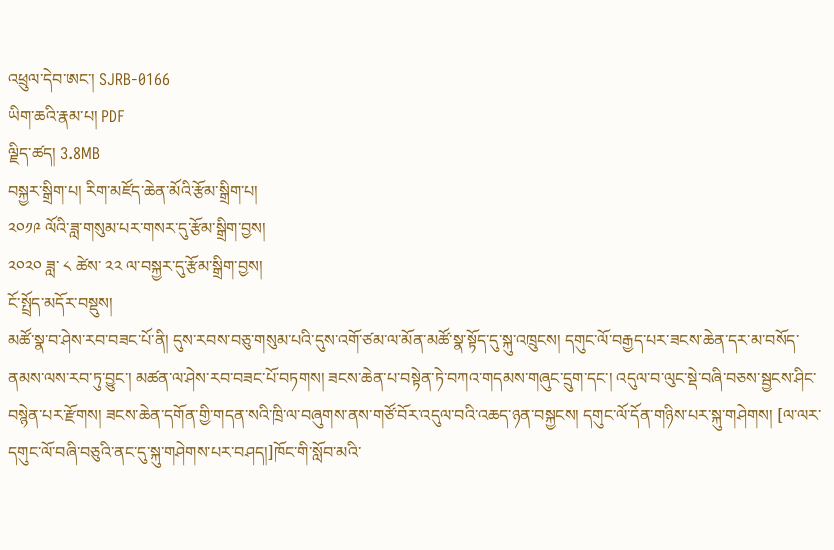འཕྲུལ་དེབ་ཨང་། SJRB-0166
ཡིག་ཆའི་རྣམ་པ། PDF
ལྗིད་ཚད། 3.8MB
བསྐྱར་སྒྲིག་པ། རིག་མཛོད་ཆེན་མོའི་རྩོམ་སྒྲིག་པ།
༢༠༡༩ ལོའི་ཟླ་གསུམ་པར་གསར་དུ་རྩོམ་སྒྲིག་བྱས།
༢༠༢༠ ཟླ་ ༨ ཚེས་ ༢༢ ལ་བསྐྱར་དུ་རྩོམ་སྒྲིག་བྱས།
ངོ་སྤྲོད་མདོར་བསྡུས།
མཚོ་སྣ་བ་ཤེས་རབ་བཟང་པོ་ནི། དུས་རབས་བཅུ་གསུམ་པའི་དུས་འགོ་ཙམ་ལ་མོན་མཚོ་སྣ་སྟོད་དུ་སྐུ་འཁྲུངས། དགུང་ལོ་བརྒྱད་པར་ཟངས་ཆེན་དར་མ་བསོད་ནམས་ལས་རབ་ཏུ་བྱུང་། མཚན་ལ་ཤེས་རབ་བཟང་པོ་བཏགས། ཟངས་ཆེན་པ་བསྟེན་ཏེ་བཀའ་གདམས་གཞུང་དྲུག་དང་། འདུལ་བ་ལུང་སྡེ་བཞི་བཅས་སྦྱངས་ཤིང་བསྙེན་པར་རྫོགས། ཟངས་ཆེན་དགོན་གྱི་གདན་སའི་ཁྲི་ལ་བཞུགས་ནས་གཙོ་བོར་འདུལ་བའི་འཆད་ཉན་བསྐྱངས། དགུང་ལོ་དོན་གཉིས་པར་སྐུ་གཤེགས། [ལ་ལར་དགུང་ལོ་བཞི་བཅུའི་ནང་དུ་སྐུ་གཤེགས་པར་བཤད།]ཁོང་གི་སློབ་མའི་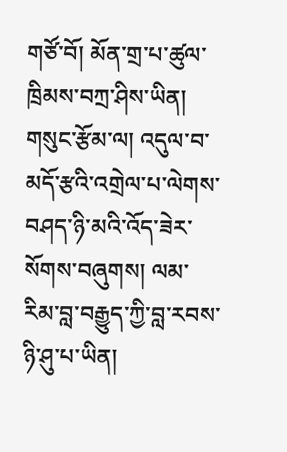གཙོ་བོ། མོན་གྲ་པ་ཚུལ་ཁྲིམས་བཀྲ་ཤིས་ཡིན། གསུང་རྩོམ་ལ། འདུལ་བ་མདོ་རྩའི་འགྲེལ་པ་ལེགས་བཤད་ཉི་མའི་འོད་ཟེར་སོགས་བཞུགས། ལམ་རིམ་བླ་བརྒྱུད་ཀྱི་བླ་རབས་ཉི་ཤུ་པ་ཡིན།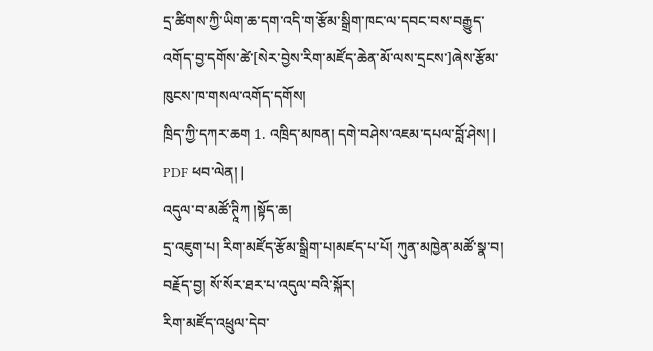དྲ་ཚིགས་ཀྱི་ཡིག་ཆ་དག་འདི་ག་རྩོམ་སྒྲིག་ཁང་ལ་དབང་བས་བརྒྱུད་འགོད་བྱ་དགོས་ཚེ་[སེར་བྱེས་རིག་མཛོད་ཆེན་མོ་ལས་དྲངས་]ཞེས་རྩོམ་ཁུངས་ཁ་གསལ་འགོད་དགོས།
ཁྲིད་ཀྱི་དཀར་ཆག 1. འཁྲིད་མཁན། དགེ་བཤེས་འཇམ་དཔལ་བློ་ཤེས། |
PDF ཕབ་ལེན། |
འདུལ་བ་མཚོ་ཊཱིཀ །སྟོད་ཆ།
དྲ་འཇུག་པ། རིག་མཛོད་རྩོམ་སྒྲིག་པ།མཛད་པ་པོ། ཀུན་མཁྱེན་མཚོ་སྣ་བ།
བརྗོད་བྱ། སོ་སོར་ཐར་པ་འདུལ་བའི་སྐོར།
རིག་མཛོད་འཕྲུལ་དེབ་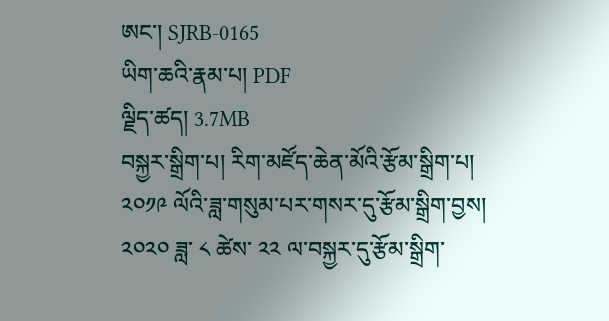ཨང་། SJRB-0165
ཡིག་ཆའི་རྣམ་པ། PDF
ལྗིད་ཚད། 3.7MB
བསྐྱར་སྒྲིག་པ། རིག་མཛོད་ཆེན་མོའི་རྩོམ་སྒྲིག་པ།
༢༠༡༩ ལོའི་ཟླ་གསུམ་པར་གསར་དུ་རྩོམ་སྒྲིག་བྱས།
༢༠༢༠ ཟླ་ ༨ ཚེས་ ༢༢ ལ་བསྐྱར་དུ་རྩོམ་སྒྲིག་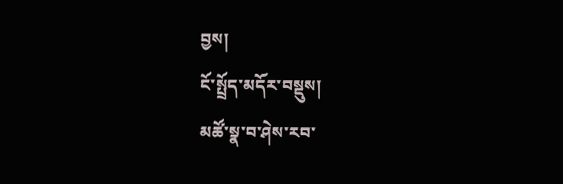བྱས།
ངོ་སྤྲོད་མདོར་བསྡུས།
མཚོ་སྣ་བ་ཤེས་རབ་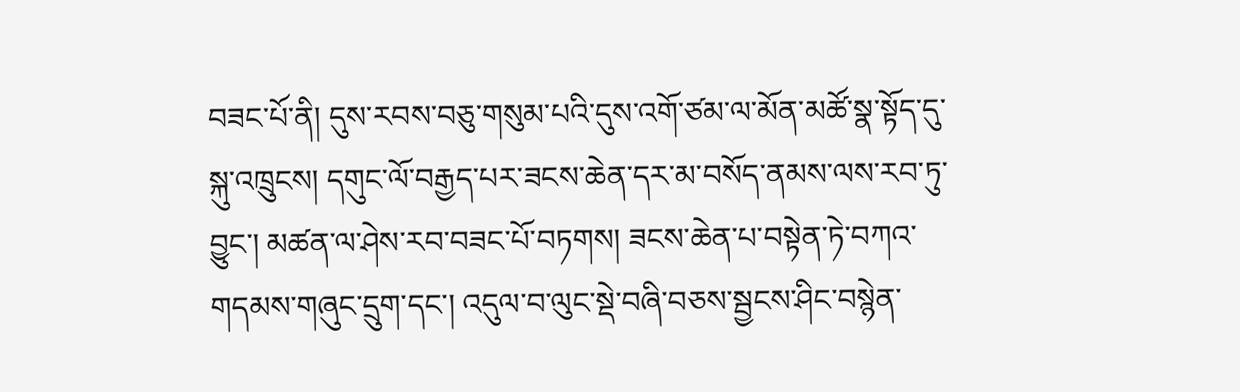བཟང་པོ་ནི། དུས་རབས་བཅུ་གསུམ་པའི་དུས་འགོ་ཙམ་ལ་མོན་མཚོ་སྣ་སྟོད་དུ་སྐུ་འཁྲུངས། དགུང་ལོ་བརྒྱད་པར་ཟངས་ཆེན་དར་མ་བསོད་ནམས་ལས་རབ་ཏུ་བྱུང་། མཚན་ལ་ཤེས་རབ་བཟང་པོ་བཏགས། ཟངས་ཆེན་པ་བསྟེན་ཏེ་བཀའ་གདམས་གཞུང་དྲུག་དང་། འདུལ་བ་ལུང་སྡེ་བཞི་བཅས་སྦྱངས་ཤིང་བསྙེན་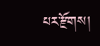པར་རྫོགས།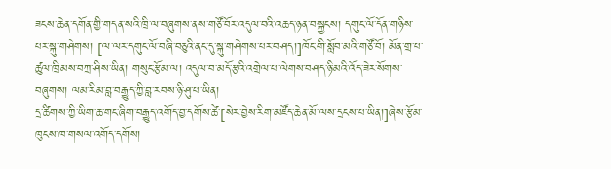ཟངས་ཆེན་དགོན་གྱི་གདན་སའི་ཁྲི་ལ་བཞུགས་ནས་གཙོ་བོར་འདུལ་བའི་འཆད་ཉན་བསྐྱངས། དགུང་ལོ་དོན་གཉིས་པར་སྐུ་གཤེགས། [ལ་ལར་དགུང་ལོ་བཞི་བཅུའི་ནང་དུ་སྐུ་གཤེགས་པར་བཤད།]ཁོང་གི་སློབ་མའི་གཙོ་བོ། མོན་གྲ་པ་ཚུལ་ཁྲིམས་བཀྲ་ཤིས་ཡིན། གསུང་རྩོམ་ལ། འདུལ་བ་མདོ་རྩའི་འགྲེལ་པ་ལེགས་བཤད་ཉི་མའི་འོད་ཟེར་སོགས་བཞུགས། ལམ་རིམ་བླ་བརྒྱུད་ཀྱི་བླ་རབས་ཉི་ཤུ་པ་ཡིན།
དྲ་ཚིགས་ཀྱི་ཡིག་ཆ་གང་ཞིག་བརྒྱུད་འགོད་བྱ་དགོས་ཚེ་[སེར་བྱེས་རིག་མཛོད་ཆེན་མོ་ལས་དྲངས་པ་ཡིན།]ཞེས་རྩོམ་ཁུངས་ཁ་གསལ་འགོད་དགོས།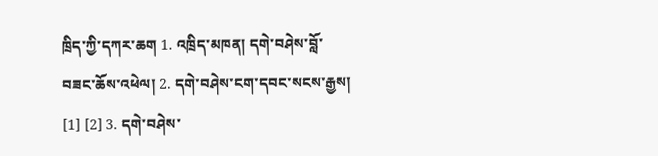ཁྲིད་ཀྱི་དཀར་ཆག 1. འཁྲིད་མཁན། དགེ་བཤེས་བློ་བཟང་ཆོས་འཕེལ། 2. དགེ་བཤེས་ངག་དབང་སངས་རྒྱས། [1] [2] 3. དགེ་བཤེས་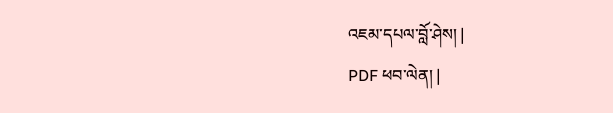འཇམ་དཔལ་བློ་ཤེས། |
PDF ཕབ་ལེན། |